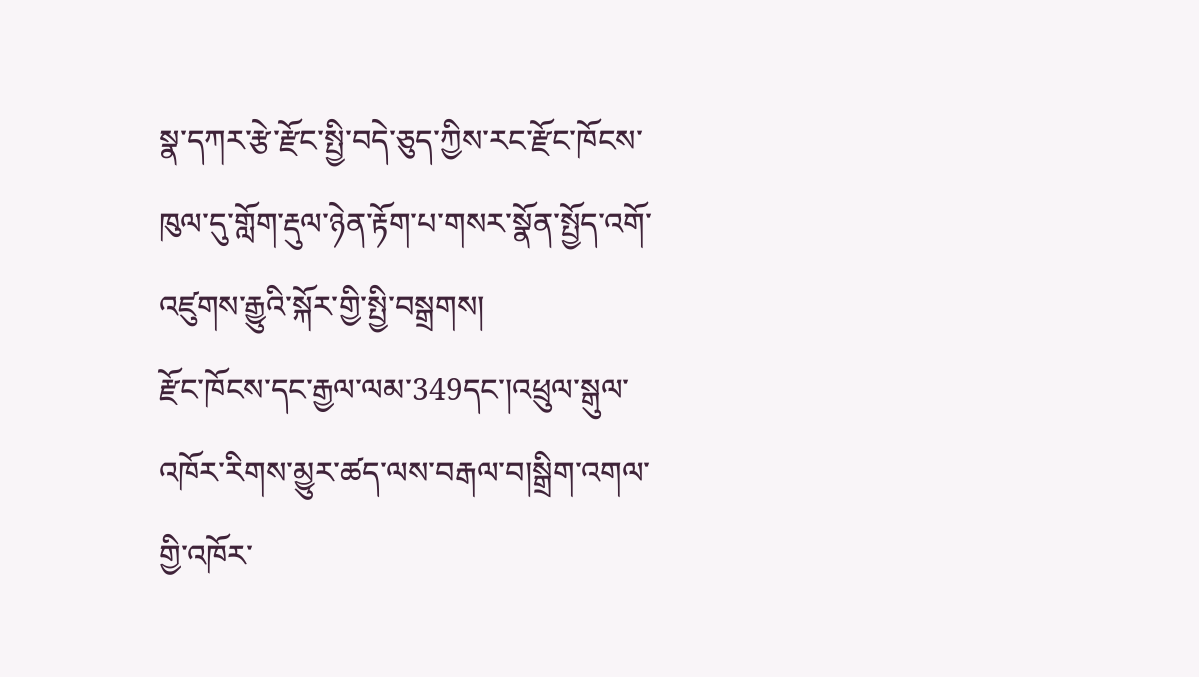སྣ་དཀར་རྩེ་རྫོང་སྤྱི་བདེ་ཅུད་ཀྱིས་རང་རྫོང་ཁོངས་ཁུལ་དུ་གློག་རྡུལ་ཉེན་རྟོག་པ་གསར་སྣོན་སྤྱོད་འགོ་འཛུགས་རྒྱུའི་སྐོར་གྱི་སྤྱི་བསྒྲགས།
རྫོང་ཁོངས་དང་རྒྱལ་ལམ་349དང་།འཕྲུལ་སྒུལ་འཁོར་རིགས་མྱུར་ཚད་ལས་བརྒལ་བ།སྒྲིག་འགལ་གྱི་འཁོར་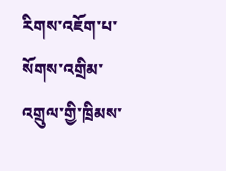རིགས་འཇོག་པ་སོགས་འགྲིམ་འགྲུལ་གྱི་ཁྲིམས་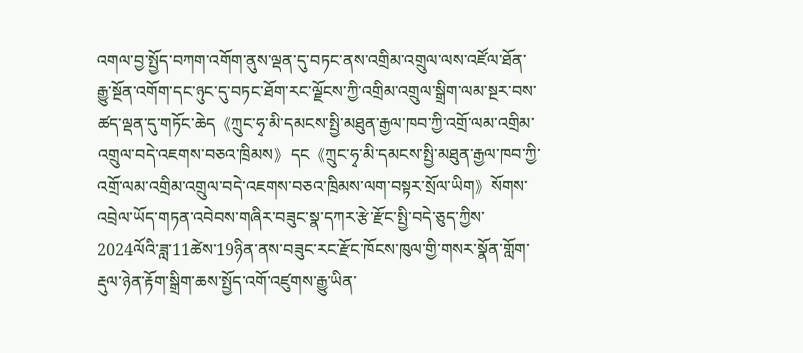འགལ་བྱ་སྤྱོད་བཀག་འགོག་ནུས་ལྡན་དུ་བཏང་ནས་འགྲིམ་འགྲུལ་ལས་འཛོལ་ཐོན་རྒྱུ་སྔོན་འགོག་དང་ཉུང་དུ་བཏང་ཐོག་རང་ལྗོངས་ཀྱི་འགྲིམ་འགྲུལ་སྒྲིག་ལམ་སྔར་བས་ཚད་ལྡན་དུ་གཏོང་ཆེད《ཀྲུང་ཧྭ་མི་དམངས་སྤྱི་མཐུན་རྒྱལ་ཁབ་ཀྱི་འགྲོ་ལམ་འགྲིམ་འགྲུལ་བདེ་འཇགས་བཅའ་ཁྲིམས》དང《ཀྲུང་ཧྭ་མི་དམངས་སྤྱི་མཐུན་རྒྱལ་ཁབ་ཀྱི་འགྲོ་ལམ་འགྲིམ་འགྲུལ་བདེ་འཇགས་བཅའ་ཁྲིམས་ལག་བསྟར་སྲོལ་ཡིག》སོགས་འབྲེལ་ཡོད་གཏན་འབེབས་གཞིར་བཟུང་སྣ་དཀར་རྩེ་རྫོང་སྤྱི་བདེ་ཅུད་ཀྱིས་2024ལོའི་ཟླ་11ཚེས་19ཉིན་ནས་བཟུང་རང་རྫོང་ཁོངས་ཁུལ་གྱི་གསར་སྣོན་གློག་རྡུལ་ཉེན་རྟོག་སྒྲིག་ཆས་སྤྱོད་འགོ་འཛུགས་རྒྱུ་ཡིན་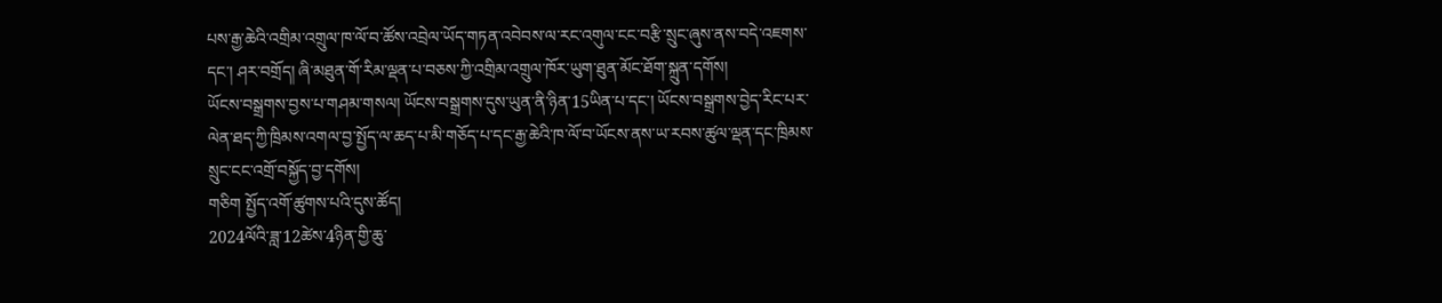པས་རྒྱ་ཆེའི་འགྲིམ་འགྲུལ་ཁ་ལོ་བ་ཚོས་འབྲེལ་ཡོད་གཏན་འབེབས་ལ་རང་འགུལ་ངང་བརྩི་སྲུང་ཞུས་ནས་བདེ་འཇགས་དང་། ཤར་བགྲོད། ཞི་མཐུན་གོ་རིམ་ལྡན་པ་བཅས་ཀྱི་འགྲིམ་འགྲུལ་ཁོར་ཡུག་ཐུན་མོང་ཐོག་སྐྲུན་དགོས།
ཡོངས་བསྒྲགས་བྱས་པ་གཤམ་གསལ། ཡོངས་བསྒྲགས་དུས་ཡུན་ནི་ཉིན་15ཡིན་པ་དང་། ཡོངས་བསྒྲགས་བྱེད་རིང་པར་ལེན་ཐད་ཀྱི་ཁྲིམས་འགལ་བྱ་སྤྱོད་ལ་ཆད་པ་མི་གཅོད་པ་དང་རྒྱ་ཆེའི་ཁ་ལོ་བ་ཡོངས་ནས་ཡ་རབས་ཚུལ་ལྡན་དང་ཁྲིམས་སྲུང་ངང་འགྲོ་བསྐྱོད་བྱ་དགོས།
གཅིག སྤྱོད་འགོ་ཚུགས་པའི་དུས་ཚོད།
2024ལོའི་ཟླ་12ཚེས་4ཉིན་གྱི་ཆུ་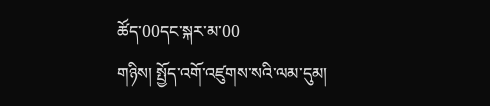ཚོད་00དང་སྐར་མ་00
གཉིས། སྤྱོད་འགོ་འཛུགས་སའི་ལམ་དུམ།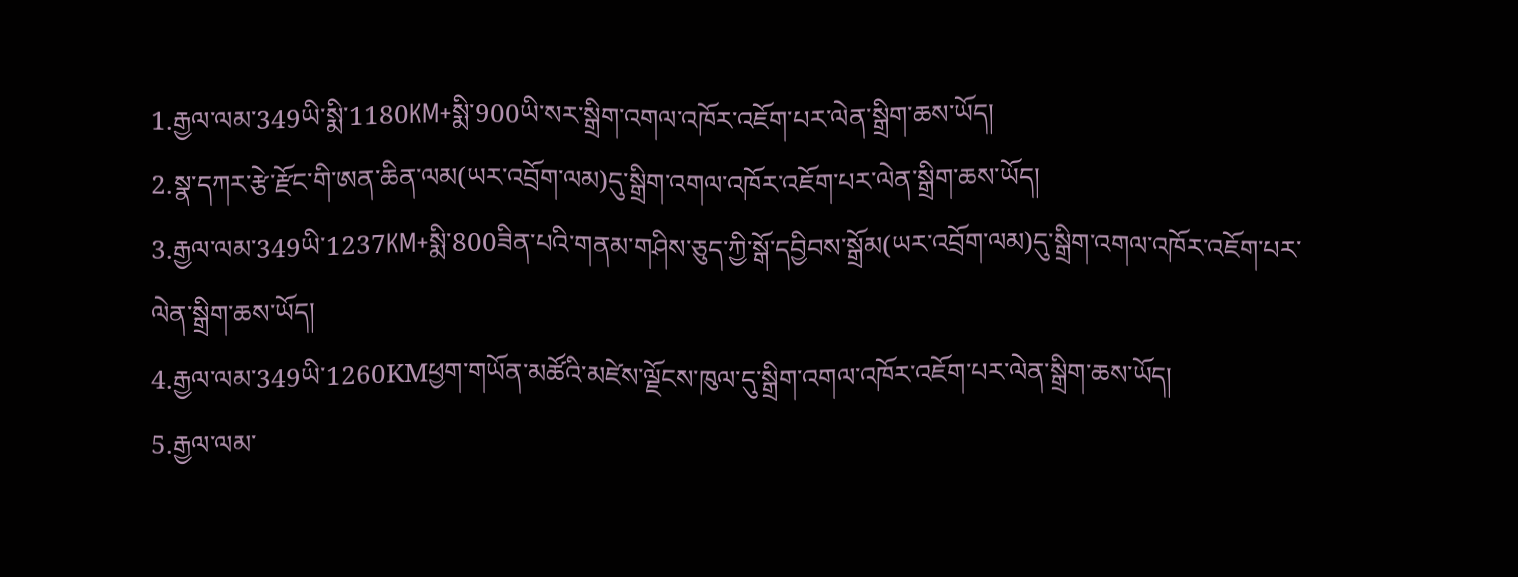1.རྒྱལ་ལམ་349ཡི་སྨི་1180KM+སྨི་900ཡི་སར་སྒྲིག་འགལ་འཁོར་འཇོག་པར་ལེན་སྒྲིག་ཆས་ཡོད།
2.སྣ་དཀར་རྩེ་རྫོང་གི་ཨན་ཆིན་ལམ(ཡར་འབྲོག་ལམ)དུ་སྒྲིག་འགལ་འཁོར་འཇོག་པར་ལེན་སྒྲིག་ཆས་ཡོད།
3.རྒྱལ་ལམ་349ཡི་1237KM+སྨི་800ཟིན་པའི་གནམ་གཤིས་ཅུད་ཀྱི་སྒོ་དབྱིབས་སྒྲོམ(ཡར་འབྲོག་ལམ)དུ་སྒྲིག་འགལ་འཁོར་འཇོག་པར་ལེན་སྒྲིག་ཆས་ཡོད།
4.རྒྱལ་ལམ་349ཡི་1260KMཕྱག་གཡོན་མཚོའི་མཛེས་ལྗོངས་ཁུལ་དུ་སྒྲིག་འགལ་འཁོར་འཇོག་པར་ལེན་སྒྲིག་ཆས་ཡོད།
5.རྒྱལ་ལམ་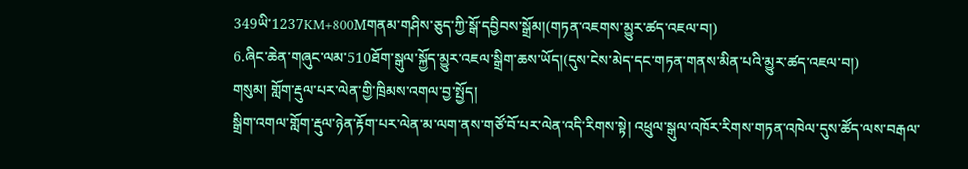349ཡི་1237KM+800Mགནམ་གཤིས་ཅུད་ཀྱི་སྒོ་དབྱིབས་སྒྲོམ།(གཏན་འཇགས་མྱུར་ཚད་འཇལ་བ།)
6.ཞིང་ཆེན་གཞུང་ལམ་510ཐོག་སྒུལ་སྐྱོད་མྱུར་འཇལ་སྒྲིག་ཆས་ཡོད།(དུས་ངེས་མེད་དང་གཏན་གནས་མིན་པའི་མྱུར་ཚད་འཇལ་བ།)
གསུམ། གློག་རྡུལ་པར་ལེན་གྱི་ཁྲིམས་འགལ་བྱ་སྤྱོད།
སྒྲིག་འགལ་གློག་རྡུལ་ཉེན་རྟོག་པར་ལེན་མ་ལག་ནས་གཙོ་བོ་པར་ལེན་འདི་རིགས་སྟེ། འཕྲུལ་སྒུལ་འཁོར་རིགས་གཏན་འཁེལ་དུས་ཚོད་ལས་བརྒལ་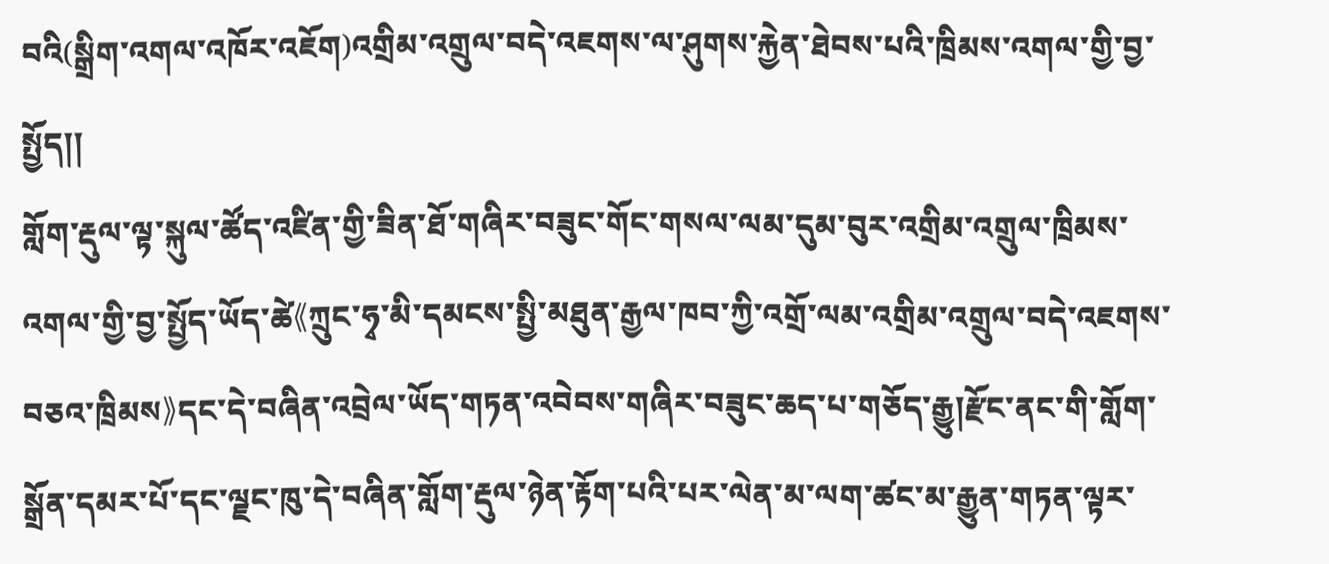བའི(སྒྲིག་འགལ་འཁོར་འཇོག)འགྲིམ་འགྲུལ་བདེ་འཇགས་ལ་ཤུགས་རྐྱེན་ཐེབས་པའི་ཁྲིམས་འགལ་གྱི་བྱ་སྤྱོད།།
གློག་རྡུལ་ལྟ་སྐུལ་ཚོད་འཛིན་གྱི་ཟིན་ཐོ་གཞིར་བཟུང་གོང་གསལ་ལམ་དུམ་བུར་འགྲིམ་འགྲུལ་ཁྲིམས་འགལ་གྱི་བྱ་སྤྱོད་ཡོད་ཚེ《ཀྲུང་ཧྭ་མི་དམངས་སྤྱི་མཐུན་རྒྱལ་ཁབ་ཀྱི་འགྲོ་ལམ་འགྲིམ་འགྲུལ་བདེ་འཇགས་བཅའ་ཁྲིམས》དང་དེ་བཞིན་འབྲེལ་ཡོད་གཏན་འབེབས་གཞིར་བཟུང་ཆད་པ་གཅོད་རྒྱུ།རྫོང་ནང་གི་གློག་སྒྲོན་དམར་པོ་དང་ལྗང་ཁུ་དེ་བཞིན་གློག་རྡུལ་ཉེན་རྟོག་པའི་པར་ལེན་མ་ལག་ཚང་མ་རྒྱུན་གཏན་ལྟར་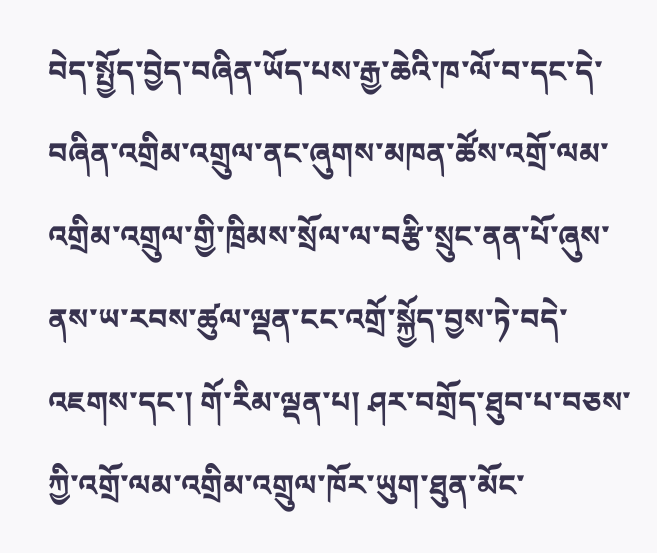བེད་སྤྱོད་བྱེད་བཞིན་ཡོད་པས་རྒྱ་ཆེའི་ཁ་ལོ་བ་དང་དེ་བཞིན་འགྲིམ་འགྲུལ་ནང་ཞུགས་མཁན་ཚོས་འགྲོ་ལམ་འགྲིམ་འགྲུལ་གྱི་ཁྲིམས་སྲོལ་ལ་བརྩི་སྲུང་ནན་པོ་ཞུས་ནས་ཡ་རབས་ཚུལ་ལྡན་ངང་འགྲོ་སྐྱོད་བྱས་ཏེ་བདེ་འཇགས་དང་། གོ་རིམ་ལྡན་པ། ཤར་བགྲོད་ཐུབ་པ་བཅས་ཀྱི་འགྲོ་ལམ་འགྲིམ་འགྲུལ་ཁོར་ཡུག་ཐུན་མོང་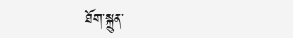ཐོག་སྐྲུན་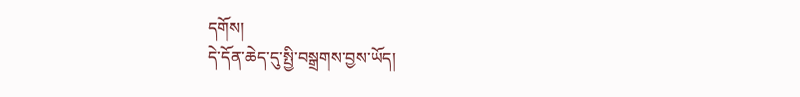དགོས།
དེ་དོན་ཆེད་དུ་སྤྱི་བསྒྲགས་བྱས་ཡོད།